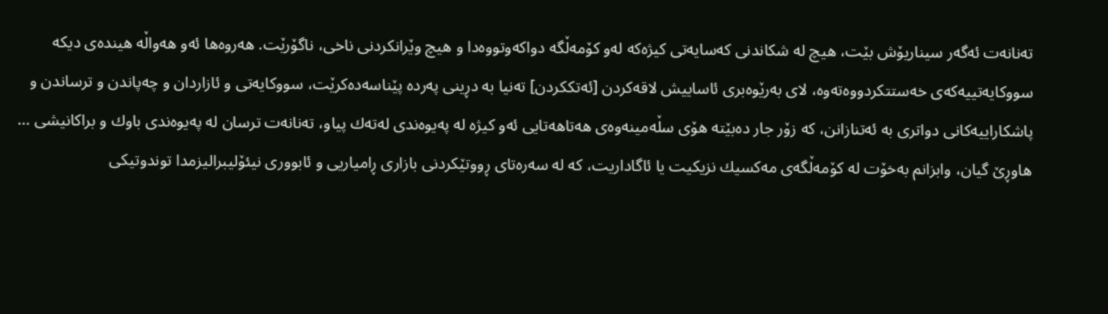تەنانەت ئەگەر سیناریۆش بێت، ھیچ لە شكاندنی كەسایەتی كیژەكە لەو كۆمەڵگە دواكەوتووەدا و ھیچ وێرانكردنی ناخی، ناگۆرێت. ھەروەھا ئەو ھەواڵە ھیندەی دیكە سووكایەتییەكەی خەستتكردووەتەوە، لای بەرێوەبری ئاساییش لاقەكردن [ئەتككردن] تەنیا بە دڕینی پەردە پێناسەدەكرێت، سووكایەتی و ئازاردان و چەپاندن و ترساندن و پاشكاراییەكانی دواتری بە ئەتنازانن، كە زۆر جار دەبێتە ھۆی سڵەمینەوەی ھەتاھەتایی ئەو كیژە لە پەیوەندی لەتەك پیاو، تەنانەت ترسان لە پەیوەندی باوك و براكانیشی … ھاوڕێ گیان، وابزانم بەخۆت لە كۆمەڵگەی مەكسیك نزیكیت یا ئاگاداریت، كە لە سەرەتای ڕووتێكردنی بازاری ڕامیاریی و ئابووری نیئۆلیبرالیزمدا توندوتیكی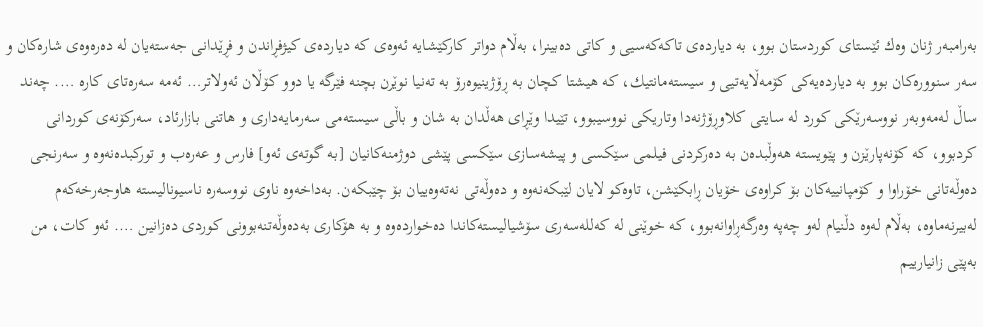بەرامبەر ژنان وەك ئێستای كوردستان بوو، بە دیاردەی تاكەكەسیی و كاتی دەبینرا، بەڵام دواتر كاركێشایە ئەوەی كە دیاردەی كیژفڕاندن و فڕێدانی جەستەیان لە دەرەوەی شارەكان و سەر سنوورەكان بوو بە دیاردەیەكی كۆمەڵایەتیی و سیستەمانتیك، كە ھیشتا كچان بە ڕۆژینیوەرۆ بە تەنیا نوێرن بچنە فێرگە یا دوو كۆڵان ئەولاتر… ئەمە سەرەتای كارە …. چەند ساڵ لەمەوبەر نووسەرێكی كورد لە سایتی كلاوڕۆژنەدا وتاریكی نووسیبوو، تێیدا وێڕای ھەڵدان بە شان و باڵی سیستەمی سەرمایەداری و ھاتنی بازارئاد، سەركۆنەی كوردانی كردبوو، كە كۆنەپارێزن و پێویستە ھەوڵبدەن بە دەركردنی فیلمی سێكسی و پیشەسازی سێكسی پێشی دوژمنەكانیان [بە گوتەی ئەو] فارس و عەرەب و توركبدەنەوە و سەرنجی دەوڵەتانی خۆراوا و كۆمپانییەكان بۆ كراوەی خۆیان ڕابكێشن، تاوەكو لایان لێبكەنەوە و دەوڵەتی نەتەوەییان بۆ چێبكەن. بەداخەوە ناوی نووسەرە ناسیونالیستە ھاوجەرخەكەم لەبیرنەماوە، بەڵام لەوە دڵنیام لەو چەپە وەرگەڕاوانەبوو، كە خوێنی لە كەللەسەری سۆشیالیستەكاندا دەخواردەوە و بە ھۆكاری بەدەوڵەتنەبوونی كوردی دەزانین …. ئەو كات، من بەپێی زانیارییم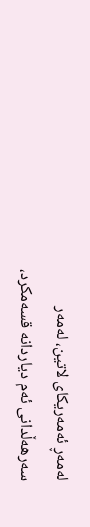لەمەڕ ئەمەریكای لاتین، لەمەر سەرھەڵدانی ئەم دیاردانە قسەمكرد،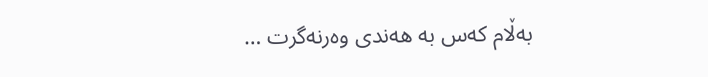بەڵام كەس بە ھەندی وەرنەگرت …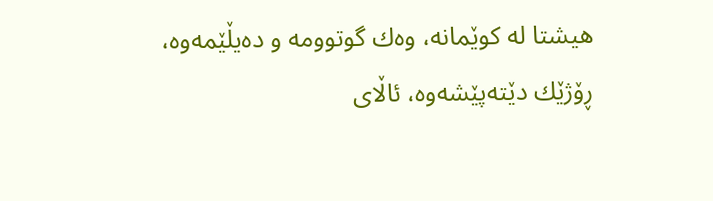ھیشتا لە كوێمانە، وەك گوتوومە و دەیڵێمەوە، ڕۆژێك دێتەپێشەوە، ئاڵای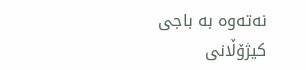نەتەوە بە باجی كیژۆڵانی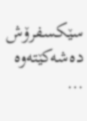سێكسفرۆش دەشەكێتەوە …